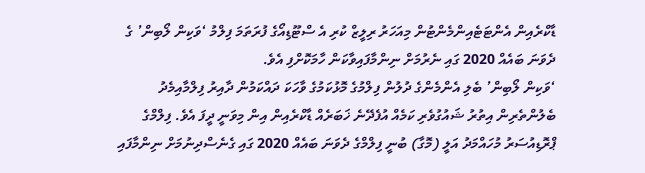ޑާކްރެއިން އެންޓަޓެއިންމެންޓުން މިއަހަރު ރިލީޒް ކުރި އެ ސްޓޫޑިއޯގެ ފުރަތަމަ ފިލްމު ‘ވަކިން ލޯބިން’ ގެ ދެވަނަ ބައެއް 2020 ގައި ނެރުމަށް ނިންމާފައިވާކަން ހާމަކޮށްފި އެވެ.
‘ވަކިން ލޯބިން’ ބެލި އެންމެންގެ ދުލުން ފިލްމުގެ މޮޅުކަމުގެ ވާހަކަ ދައްކަމުން ދާއިރު ފިލްމާއިމެދު ބެލުންތެރިން އިތުރު ޝައުގުވެރި ކަމެއް އުފެދޭނެ ޚަބަރެއް ޑާކްރެއިން އިން މިވަނީ ދީފަ އެވެ. ފިލްމްގެ ޕްރޮޑިއުސަރު މުހައްމަދު އަލީ (މޮގާ) ބުނީ ފިލްމްގެ ދެވަނަ ބައެއް 2020 ގައި ގެނެސްދިނުމަށް ނިންމާފައި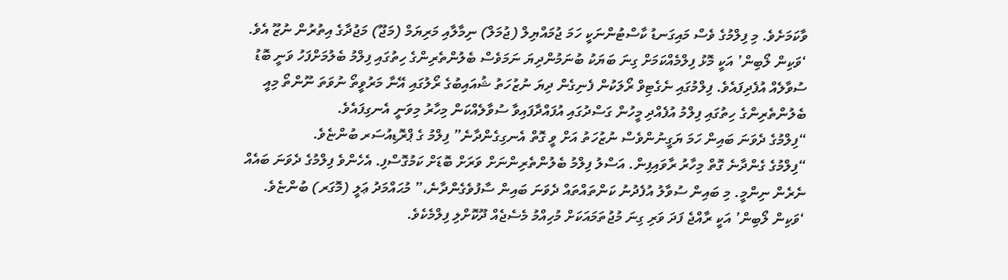ވާކަމަށެވެ. މި ފިލްމުގެ ވެސް މައިގަނޑު ކާސްޓުންނަކީ ހަމަ ޖުމައްޔިލް (ޖުމަލް) ނިމާލާއި މަރިޔަމް (މަޖޫ) މަޖުދާގެ އިތުރުން ނުޒޫ އެވެ.
‘ވަކިން ލޯބިން’ އަކީ މޮޅު ފިލްމެއްކަމަށް ގިނަ ބަޔަކު ބުނަމުންދިޔަ ނަމަވެސް ބެލުންތެރިންގެ ހިތުގައި ފިލްމު ބެލުމަށްފަހު ވަނީ ބޮޑު ސުވާލެއް އުފެދިފައެވެ. ފިލްމުގައި ނެގެޓިވް ރޯލަކުން ފެނިގެން ދިޔަ ނުޒުހަތު ޝުއައިބުގެ ރޯލުގައި އޭނާ މަރުވީތޯ ނުވަތަ ނޫންތޯ މިއީ ބެލުންތެރިންގެ ހިތުގައި ފިލްމު އުފެއްދި މީހުން ގަސްދުގައި އުފައްދާފައިވާ ސުވާލެއްކަން މިހާރު މިވަނީ އެނގިފައެވެ.
“ފިލްމުގެ ދެވަނަ ބައިން ހަމަ ޔަގީނުންވެސް ނުޒުހަތު އަށް ވީ ގޮތް އެނގިގެންދާނެ” ފިލްމު ގެ ޕްރޮޑިއުސަރ ބުންޏެވެ.
“ފިލްމުގެ ގެންދާނެ ގޮތް މިހާރު ރާވައިފިން. އަސްލު ފިލްމު ބެލުންތެރިންނަށް ވަރަށް ބޮޑަށް ކަމުގޮސްފި. އެހެންވެ ފިލްމުގެ ދެވަނަ ބައެއް ނެރެން ނިންމީ. މި ބައިން ސުވާލު އުފެދުނު ކަންތައްތައް ދެވަނަ ބައިން ސާފުވެގެންދާނެ،” މުޙައްމަދު ޢަލީ (މޮގަރ) ބުންޏެވެ.
‘ވަކިން ލޯބިން’ އަކީ ރާއްޖެ ފަދަ ވަރި ގިނަ މުޖުތަމައަކަށް މުހިއްމު މެސެޖެއް ދޫކޮށްލި ފިލްމެކެވެ.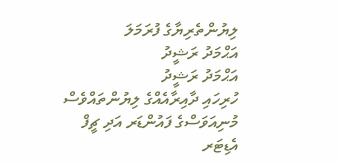ލިޔުންތެރިޔާގެ ފުރަމަލަ
އަޙްމަދު ރަޝީދު
އަޙްމަދު ރަޝީދު
ހުރިހައި ދާއިރާއެއްގެ ލިޔުންތައްވެސް މުނިއަވަސްގެ ފައުންޑަރ އަދި ޗީފް އެޑިޓަރ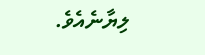ލިޔާނެއެވެ.